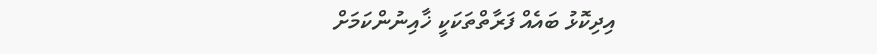އިދިކޮޅު ބައެއް ފަރާތްތަކަކީ ޚާއިނުންކަމަށް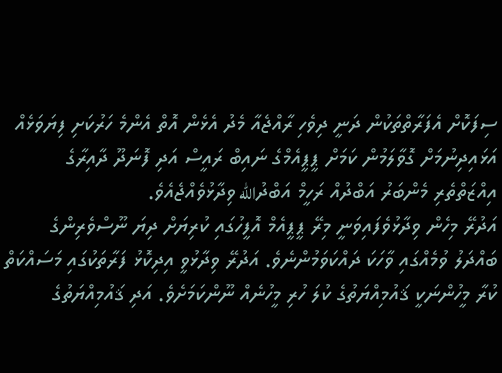ސިފަކޮށް އެފަރާތްތަކުން ދަނީ ދިވެހި ރާއްޖެއާ މެދު އެޅެން އޮތް އެންމެ ހަރުކަށި ފިޔަވަޅެއް އަޅައިދިނުމަށް ގޮވާލަމުން ކަމަށް ޕީޕީއެމްގެ ނައިބް ރައީސް އަދި ފޮނަދޫ ދާއިރާގެ އިއްޒަތްތެރި މެންބަރު އަބްދުއް ރަހީމް އަބްދުالله ވިދާޅުވެއްޖެއެވެ.
އަދުރޭ މިހެން ވިދާޅުވެފައިވަނީ މިރޭ ޕީޕީއެމް އޮފީހުގައި ކުރިޔަށް ދިޔަ ނޫސްވެރިންގެ ބައްދަލު ވުމެއްގައި ވާހަކަ ދައްކަވަމުންނެވެ. އަދުރޭ ވިދާޅުވީ އިދިކޮޅު ފަރާތަކުގައި މަސައްކަތް ކުރާ މީހުންނަކީ ޤައުމިއްޔަތުގެ ކުލަ ހުރި މީހުނެއް ނޫންކަމަށެވެ. އަދި ޤައުމިއްޔަތުގެ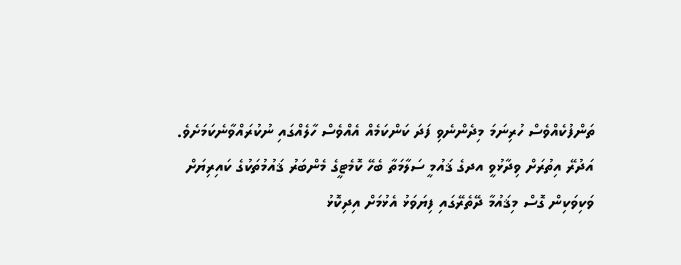ތަންފުކެއްވެސް ހުރިނަމަ މިދެންނެވި ފަދަ ކަންކަމެއް އެއްވެސް ހާލެއްގައި ނުކުރައްވާނެކަމަށެވެ.
އަދުރޭ އިތުރަށް ވިދާޅުވީ އދގެ ޤައުމީ ސަލާމަތާ ބެހޭ ކޮމެޓީގެ މެންބަރު ޤައުމުތަކުގެ ކައިރިޔަށް ވަކިވަކިން ގޮސް މިޤައުމާ ދޭތެރޭގައި ފިޔަވަޅު އެޅުމަށް އިދިކޮޅު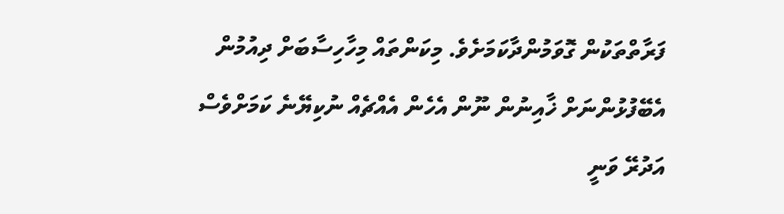ފަރާތްތަކުން ގޮވަމުންދާކަމަށެވެ. މިކަންތައް މިހާހިސާބަށް ދިއުމުން އެބޭފުޅުންނަށް ޚާއިނުން ނޫން އެހެން އެއްޗެއް ނުކިޔޭނެ ކަމަށްވެސް އަދުރޭ ވަނީ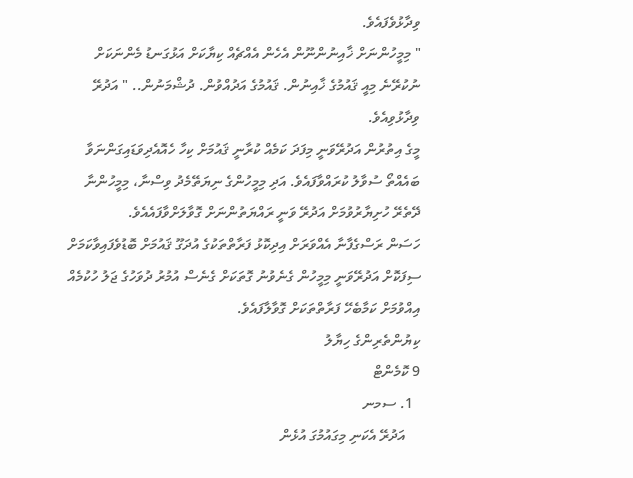ވިދާޅުވެފައެވެ.
" މިމީހުންނަށް ޚާއިނުންނޫން އެހެން އެއްޗެއް ކިޔާކަށް އަޅުގަނޑު މެންނަކަށް ނުކުރޭނެ މިއީ ޤައުމުގެ ޚާއިނުން. ޤައުމުގެ އަދުއްވުން. ދުޝްމަނުން.. " އަދުރޭ ވިދާޅުވިއެވެ.
މީގެ އިތުރުން އަދުރޭވަނީ މިފަދަ ކަމެއް ކުރާނީ ޤައުމަށް ކިހާ ހެއޮއެދިވަޑައިގަންނަވާ ބައެއްތޯ ސުވާލު ކުރައްވާފައެވެ. އަދި މިމީހުންގެ ނިޔަތޭމެދު ވިސްނާ، މިމީހުންނާ ދޭތެރޭ ހުށިޔާރުވުމަށް އަދުރޭ ވަނީ ރައްޔަތުންނަށް ގޮވާލަށްވާފައެއެވެ.
ހަސަން ރަސްގެފާނާ އެއްވަރަށް އިދިކޮޅު ފަރާތްތަކުގެ އުދަގޫ ޤައުމަށް ބޮޑުވެފައިވާކަމަށް ސިފަކޮށް އަދުރޭވަނީ މިމީހުން ގެނެވުނު ގޮތަކަށް ގެނެސް އުމުރު ދުވަހުގެ ޖަލު ހުކުމެއް އިއްވުމަށް ކަމާބެހޭ ފަރާތްތަކަށް ގޮވާލާފައެވެ.
ކިޔުންތެރިންގެ ހިޔާލު
9 ކޮމެންޓް
  1. ސމނ
    އަދުރޭ އެކަނި މިގައުމުގަ އުޅެން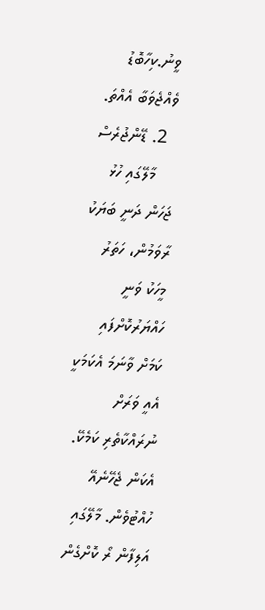ވީނު.ކިހާބޮޑު ވެއްޖެވަބާ އެއްތަ.
  2. ޑޭންޖުރެސް
    މާލޭގައި ހުޅު ޖަހަން ދަނީ ބަޔަކު ރާވަމުން، ހަތަރު މީހަކު ވަނީ ހައްޔަރުކޮށްފައި ކަމަށް ވާނަމަ އެކަމަކީ އެއީ ވަރަށް ނުރައްކާތެރި ކަމެކޭ. އެކަން ޖެހޭނެއޭ ހުއްޓުވެން. މާލޭގައި އަލިފާން ރޯ ކޮށްގެން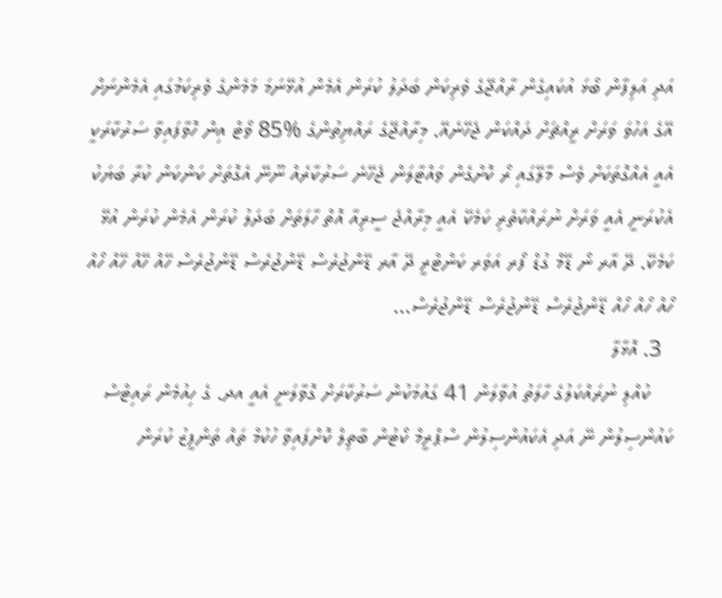އަދި އަލިފާން ބޯޅަ އުކައިގެން ރާއްޖޭގެ ވެރިކަން ބަދަލު ކުރަން އެމެން އުޅޭނަމަ މަމެންގެ ވެރިކަމުގައި އެމެންނަށް އޭގެ އަހުވަ ވަރަށް ރީއްޗަށް ދައްކަން ޖެހޭނެއޭ. މިރާއްޖޭގެ ރައްޔިތުންގެ %85 ވޯޓް އިން ހޮވާފައިވާ ސަރުކާރަކީ އެއީ އެއްގޮތަކަށް ވެސް މާލޭގައި ރޯ ކޮށްގެން ވައްޓާލަން ޖެހޭނެ ސަރުކާރެއް ނޫނޭ އެގޮތަށް ކަންކަން ކުރާ ބަޔަކު އެކުރަނީ އެއީ ވަރަށް ނުރައްކާތެރި ކަމެކޭ އެއީ މިރާއްޖެ ސީރިއާ އޮތް ހާލަތަށް ބަދަލު ކުރަން އެމެން ކުރަން އުޅޭ ކަމެކޭ. ދޭ އާރ ނޯ ޑޭމް ގުޑް ފޯރ އަވަރ ކަންޓްރީ ދޭ އާރ ޑޭންޖުރެސް ޑޭންޖުރެސް ޑޭންޖުރެސް ހޭއް ހޭއް ހޭއް ހޯއް ހޯއް ހޯއް ހޯއް ޑޭންޖުރެސް ޑޭންޖުރެސް ޑޭންޖުރެސް...
  3. އޮޅާލާ
    ކުއްލި ނުރައްކަލުގެ ހާލަތު އުވާލަން 41 ގައުމަކުން ސަރުކާރަށް ގޮވާލަނީ އެއީ އދ. ގެ ހިއުމެން ރައިޓްސް ކައުންސިލުން ނޭ އަދި އެކައުންސިލުން ސްޕްރީމް ކޯޓުން ބާތިލް ކޮށްފައިވާ ހުކުމް ތައް ތަންފީޒު ކުރަން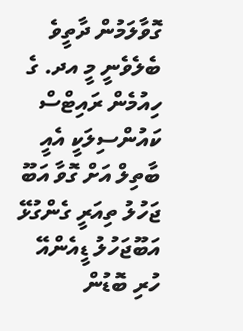ގޮވާލަމުން ދާތީވެ ބެލެވެނީ މީ އދ. ގެ ހިއުމެން ރައިޓްސް ކައުންސިލަކީ އެއީ ބާތިލް އަށް ގޮވާ އަބޫ ޖަހުލު ތިއަރީ ގެންގުޅޭ އަބޫޖަހުލު ޑީއެންއޭ ހުރި ބޮޑުން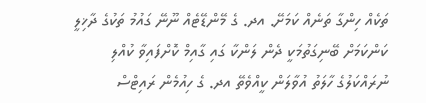ތަކެއް ހިންގާ ތަނެއް ކަމަށޭ. އދ. ގެ މޭންޑޭޓެއް ނޫނޭ ގައުމު ތަކުގެ ދާޚިލީ ކަންކަމަށް ބޭނިގަތުމަކީ ދެން ލަންކާ ގައި ގާއިމް ކޮށްފައިވާ ކުއްލި ނުރައްކަލުގެ ހާލަތު އުވާލަން ކީއްވެތޭ އދ. ގެ ހިއުމެން ރައިޓްސް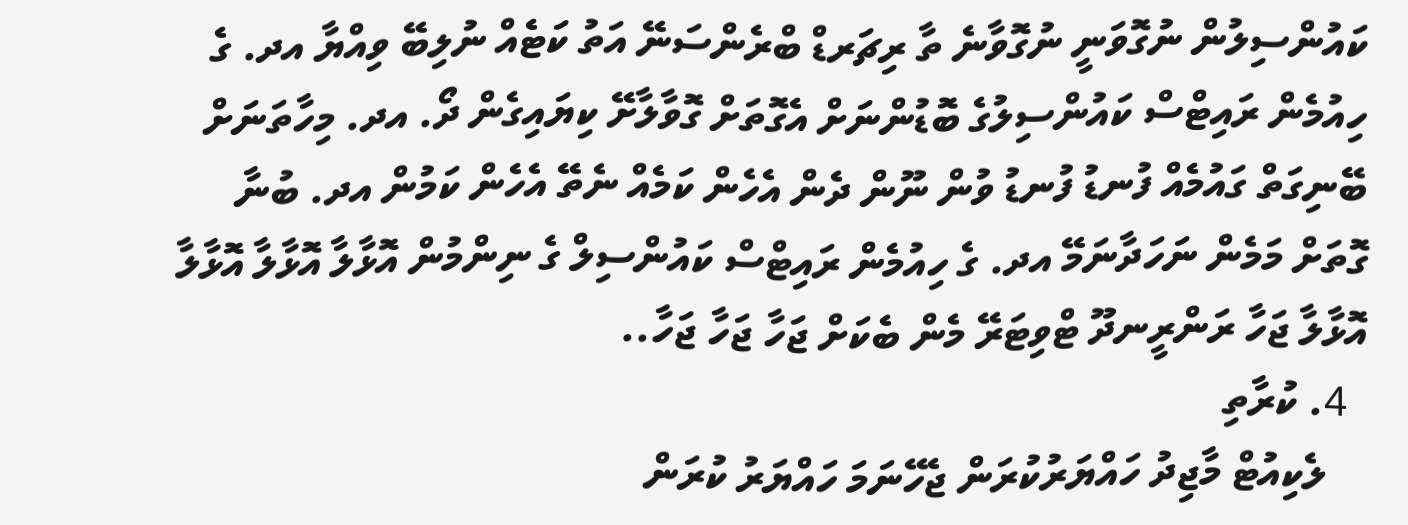ކައުންސިލުން ނުގޮވަނީ ނުގޮވާނެ ތާ ރިޗަރޑް ބްރެންސަނޭ އަތު ކަޓެއް ނުލިބޭ ވިއްޔާ އދ. ގެ ހިއުމެން ރައިޓްސް ކައުންސިލުގެ ބޮޑުންނަށް އެގޮތަށް ގޮވާލާށޭ ކިޔައިގެން ދޯ. އދ. މިހާތަނަށް ބޭނިގަތް ގައުމެއް ފުނޑު ފުނޑު ވުން ނޫން ދެން އެހެން ކަމެއް ނެތޭ އެހެން ކަމުން އދ. ބުނާ ގޮތަށް މަމެން ނަހަދާނަމޭ އދ. ގެ ހިއުމެން ރައިޓްސް ކައުންސިލް ގެ ނިންމުން އޮޅާލާ އޮޅާލާ އޮޅާލާ އޮޅާލާ ޖަހާ ރަންރީނދޫ ޓްވިޓަރޭ މެން ބެކަށް ޖަހާ ޖަހާ ޖަހާ..
  4. ކުރާތި
    ލެކިއުޓް މާޖިދު ހައްޔަރުކުރަން ޖެހޭނަމަ ހައްޔަރު ކުރަން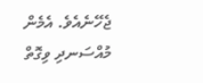ޖެހޭނެއެވެ. އެމެން މުއްސަނދި ވިގޮތް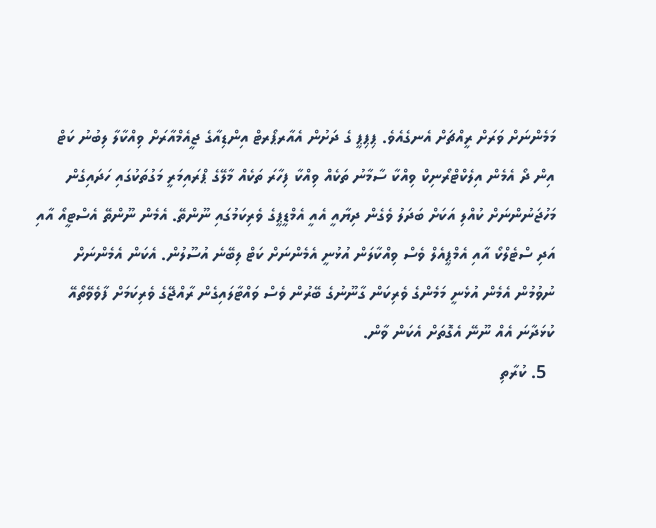މަމެންނަށް ވަރަށް ރީއްޗަށް އެނގެއެވެ. ޕިޕިޕީ ގެ ދަށުން އެއާރޕޯރޓް އިންޑިއާގެ ޖީއެމްއާރަށް ވިއްކާލާ ލިބުނު ކަޓް އިން ދޯ އެމެން އިލެކްޓްރޯނިކް ވިއްކާ ސާމާނު ތަކެއް ވިއްކާ ފިހާރަ ތަކެއް މާލޭގެ ޕްރައިމަރީ މަގުތަކުގައި ހަދައިގެން މަހުޖަނުންނަށް ކުއްލި އަކަށް ބަދަލު ވެގެން ދިޔާއީ އެއީ އެމްޑީޕީގެ ވެރިކަމުގައި ނޫންތޭ. އެމެން ނޫންތޭ އެސްޓީއޯ އާއި އަދި ސްޓެލްކޯ އާއި އެމްޕީއެލް ވެސް ވިއްކާލަން އުޅުނީ އެމެންނަށް ކަޓް ލިބޭނެ އުސޫލުން. އެކަން އެމެންނަށް ނުވުމުން އެމެން އުޅެނީ މަމެންގެ ވެރިކަން ގާނޫނުގެ ބޭރުން ވެސް ވައްޓާލައިގެން ރާއްޖޭގެ ވެރިކަމަށް ފާވެވޭތޯއޭ ކުޅަދާނަ އެއް ނޫނޭ އެގޮތަށް އެކަން ވާން.
  5. ކުރާތި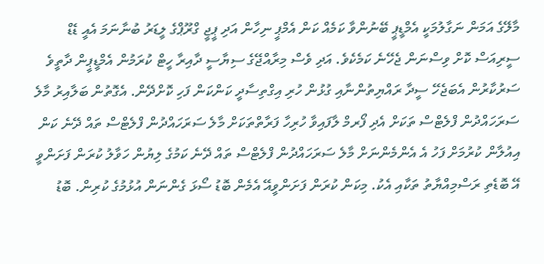މާލޭގެ އަމަން ނަގާލުމަކީ އެމްޑީޕީ ބޭނުންވާ ކަމެއް ކަން އެމްޕީ ނިހާން އަދި ޕީޖީ ގްރޫޕްގެ ލީޑަރު ބުނާނަމަ އެއީ ޑެޑް ސީރިއަސް ކޮށް ވިސްނަން ޖެހޭނެ ކަމެކެވެ. އަދި ވެސް މިރާއްޖޭގެ ސިޔާސީ ދާއިރާ ހީޓް ކުރަމުން އެމްޑީޕީން ދާތީވެ ސަރުކާރުން އެބަޖެހޭ ސީދާ ރައްޔިތުންނާއި ގުޅުން ހުރި އިގްތިސާދީ ކަންކަން ފަހި ކޮށްދޭން. އެގޮތުން ބަލާއިރު މާލެ ސަރަހައްދުން ފްލެޓްސް ތަކަށް އެދި ފޯރމް ލާފައިވާ ހުރިހާ ފަރާތްތަކަށް މާލެ ސަރަހައްދުން ފްލެޓްސް ތައް ދޭނެ ކަން އިއުލާން ކުރުމަށް ފަހު އެ އެންމެންނަށް މާލެ ސަރަހައްދުން ފްލެޓްސް ތައް ދޭނެ ކަމުގެ ލިޔުން ހަވާލު ކުރަން ފަށަންވީ އޭ ބޮޑެތި ރަސްމިއްޔާތު ތަކާއި އެކު. މިކަން ކުރަން ފަށަންވީއޭ އެމެން ބޮޑު ސޯޅަ ގެންނަން އުޅުމުގެ ކުރިން. ބޮޑު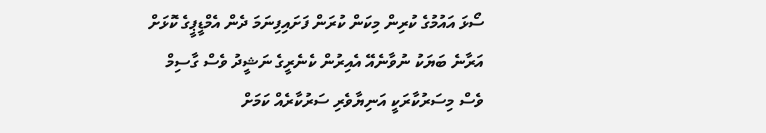ސޯޅަ އައުމުގެ ކުރިން މިކަން ކުރަން ފަށައިފިނަމަ ދެން އެމްޑީޕީގެ ކޮޅަށް އަރާނެ ބަޔަކު ނުވާނެއޭ އެއިރުން ކެނެރީގެ ނަޝީދު ވެސް ގާސިމް ވެސް މިސަރުކާރަކީ އަނިޔާވެރި ސަރުކާރެއް ކަމަށް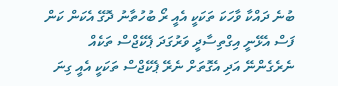ބުނެ ދައްކާ ވާހަކަ ތަކަކީ އެއީ ރޯ ބުހުތާނު ދޮގޭ އެކަން ކަން ފަސް އެޅޭނީ އިގްތިސާދީ ވަރުގަދަ ޕެކޭޖްސް ތަކެއް ނެރެގެންނޭ އަދި އެގޮތަށް ނެރޭ ޕެކޭޖްސް ތަކަކީ އެއީ ގިނަ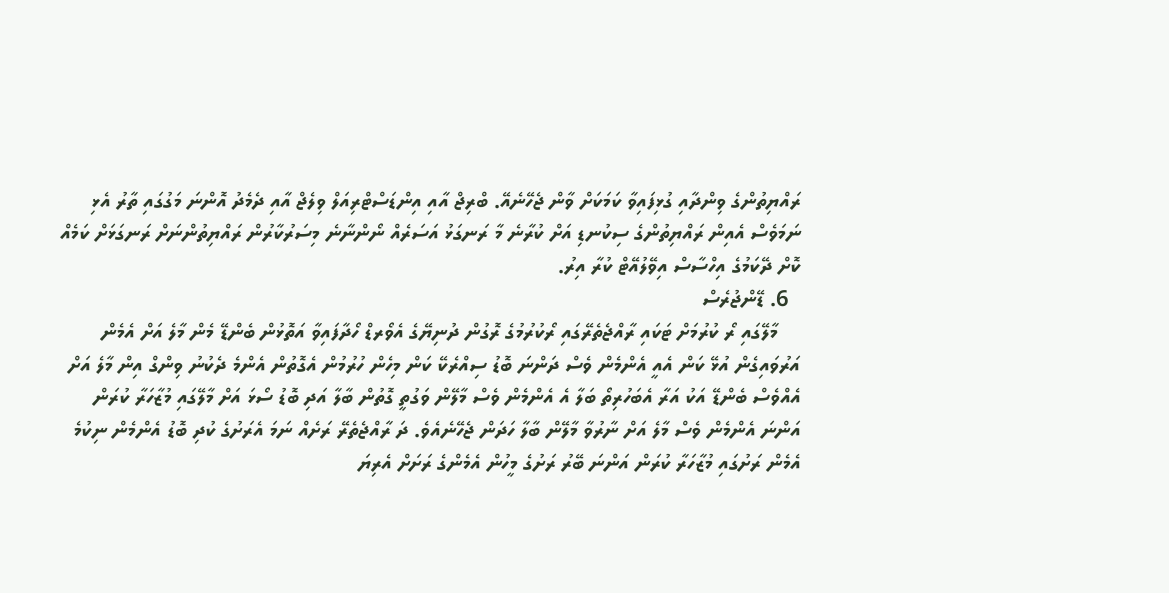ރައްޔިތުންގެ ވިންދާއި ގުޅިފައިވާ ކަމަކަށް ވާން ޖެހޭނެއޭ. ބްރިޖް އާއި އިންޑަސްޓްރިއަލް ވިލެޖް އާއި ދެމެދު އޮންނަ މަގުގައި ތާރު އެޅި ނަމަވެސް އެއިން ރައްޔިތުންގެ ސިކުނޑި އަށް ކުރާނެ މާ ރަނގަޅު އަސަރެއް ނޯންނާނެ މިސަރުކާރުން ރައްޔިތުންނަށް ރަނގަޅަށް ކަމެއް ކޮށް ދޭކަމުގެ އިހްސާސް އިވޭލުއޭޓް ކުރާ އިރު.
  6. ޑޭންޖުރެސް
    މާލޭގައި ރޯ ކުރުމަށް ޓަކައި ރާއްޖެތެރޭގައި ރޯކުރުމުގެ ރޮގުން ދުނިޔޭގެ އެވޯރޑް ހޯދާފައިވާ އަތޮޅުން ބެންޑޭ މެން މާލެ އަށް އެމެން އަރުވައިގެން އުޅޭ ކަން އެއީ އެންމެން ވެސް ދަންނަ ބޮޑު ސިއްރެކޭ ކަން މިހެން ހުރުމުން އެގޮތުން އެންމެ ދެކުނު ވިންގް އިން މާލެ އަށް އެއްވެސް ބެންޑޭ އަކު އަރާ އެބަހުރިތޯ ބަލާ އެ އެންމެން ވެސް މާލޭން ވަގުތީ ގޮތުން ބާލާ އަދި ބޮޑު ސޯޅަ އަށް މާލޭގައި މުޒާހަރާ ކުރަން އަންނަ އެންމެން ވެސް މާލެ އަށް ނާރުވާ މާލޭން ބާލާ ހަދަން ޖެހޭނެއެވެ. ދަ ރާއްޖެތެރޭ ރަށެއް ނަމަ އެރަށުގެ ކުދި ބޮޑު އެންމެން ނިކުމެ އެމެން ރަށުގައި މުޒާހަރާ ކުރަން އަންނަ ބޭރު ރަށުގެ މީހުން އެމެންގެ ރަށަށް އެރިޔަ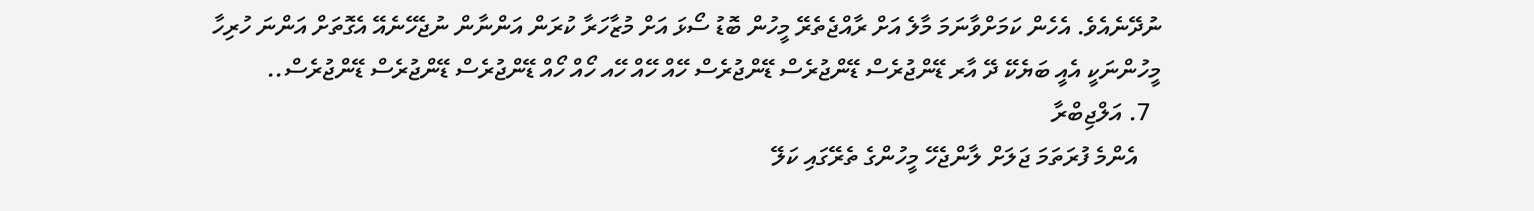ނުދޭނެއެވެ. އެހެން ކަމަށްވާނަމަ މާލެ އަށް ރާއްޖެތެރޭ މީހުން ބޮޑު ސޯޅަ އަށް މުޒާހަރާ ކުރަން އަންނާން ނުޖެހޭނެއޭ އެގޮތަށް އަންނަ ހުރިހާ މީހުންނަކީ އެއީ ބަޔެކޭ ދޭ އާރ ޑޭންޖުރެސް ޑޭންޖުރެސް ޑޭންޖުރެސް ހޭއް ހޭއް ހޭއ ހޯއް ހޯއް ޑޭންޖުރެސް ޑޭންޖުރެސް ޑޭންޖުރެސް..
  7. އަލްޖިބްރާ
    އެންމެ ފުރަތަމަ ޖަލަށް ލާންޖެހޭ މީހުންގެ ތެރޭގައި ކަލޭ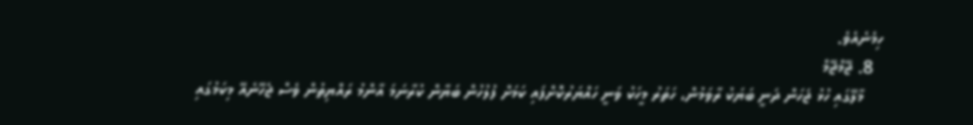ހިމެނެއެވެ.
  8. ޖޭމްޖޭމް
    މާލޭގައި ހުޅު ޖަހަން ދަނީ ބަޔަކު ރާވަމުން، ހަތަރު މީހަކު ވަނީ ހައްޔަރުކޮށްފައި ކަމަށް ފުލުހުން ބަޔާން ކުރާނަމަ އާންމު ރައްޔިތުން ވެސް ޖެހޭނެއޭ މިކަމުގައި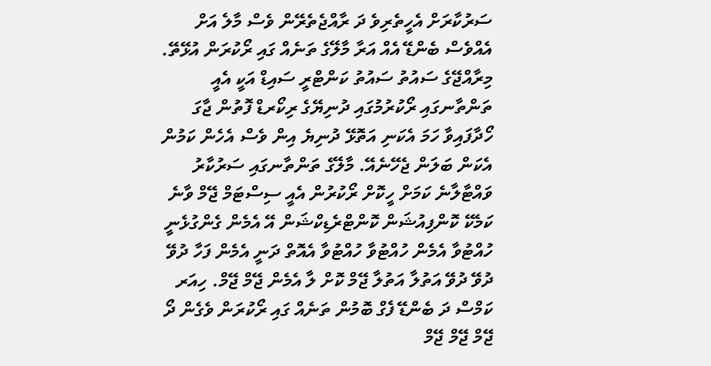ސަރުކާރަށް އެހީތެރިވެ ދަ ރާއްޖެތެރޭން ވެސް މާލެ އަށް އެއްވެސް ބެންޑޭ އެއް އަރާ މާލޭގެ ތަނެއް ގައި ރޯކުރަން އުޅޭތޭ. މިރާއްޖޭގެ ސައުތު ސައުތު ކަންޓްރީ ސައިޑް އަކީ އެއީ ތަންތާނގައި ރޯކުރުމުގައި ދުނިޔޭގެ ރިކޯރޑް ފޮތުން ޖާގަ ހޯދާފައިވާ ހަމަ އެކަނި އަތޮޅޭ ދުނިޔެ އިން ވެސް އެހެން ކަމުން އެކަން ބަލަން ޖެހޭނެއޭ. މާލޭގެ ތަންތާނގައި ސަރުކާރު ވައްޓާލާނެ ކަމަށް ހީކޮށް ރޯކުރުން އެއީ ސިސްޓަމް ޖޭމް ވާނެ ކަމެކޭ ކޮންފިއުޝަން ކޮންޓްރެޑިކްޝަން އޭ އެމެން ގެންގުޅެނީ ހުއްޓުވާ އެމެން ހުއްޓުވާ ހުއްޓުވާ އެއޮތް ދަނީ އެމެން ފަހާ ދުވޭ ދުވޭ ދުވޭ އަތުލާ އަތުލާ ޖޭމް ކޮށް ލާ އެމެން ޖޭމް ޖޭމް. ހިއަރ ކަމްސް ދަ ބެންޑޭ ފެގް ބޮމުން ތަނެއް ގައި ރޯކުރަން ވެގެން ދޯ ޖޭމް ޖޭމް ޖޭމް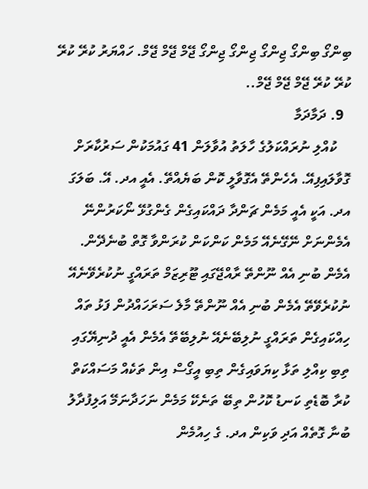ބިންގޯ ބިންގޯ ޖިންގޯ ޖިންގޯ ޖިންގޯ ޖޭމް ޖޭމް ޖޭމް. ހައްޔަރު ކުރޭ ކުރޭ ކުރޭ ކުރޭ ޖޭމް ޖޭމް ޖޭމް..
  9. ދަމާދަމާ
    ކުއްލި ނުރައްކަލުގެ ހާލަތު އުވާލަން 41 ގައުމަކުން ސަރުކާރަށް ގޮވާލައިފިއޭ. އެހެންތޭ އެގޮވާލީ ކޮން ބަޔެއްތޭ. އެއީ އދ. އޭ. ބަލަގަ އދ. އަކީ އެއީ މަމެން ޗަންދާ ދައްކައިގެން ގެންގުޅޭ ނޯކަރުންނޭ އެމެންނަށް ނޭގޭނެއޭ މަމެން ކަންކަން ކުރަންވާ ގޮތް ބުނެދޭން. އެމެން ބުނި އެއް ނޫންތޭ ރާއްޖޭގައި ޓޫރިޒަމް ތަރައްގީ ނުކުރެވޭނެއޭ ނުކުރެވޭތޭ އެމެން ބުނި އެއް ނޫންތޭ މާލެ ސަރަހައްދުން ފަޅު ތައް ހިއްކައިގެން ތަރައްގީ ނުލިބޭނެއޭ ނުލިބޭތޭ އެމެން އެއީ ދުނިޔޭގައި ތިބި ކިއްލި ތަޅާ ކިޔަވައިގެން ތިބި އީގޯސް އިން ތަކެއް މަސައްކަތް ކުރާ ބޮޑެތި ކަނޑު ކޮހުން ތިބޭ ތަނެކޭ މަމެން ނަހަދާނަމޭ އަލިފުދާލު ބުނާ ގޮތެއް އަދި ވަކިން އދ. ގެ ހިއުމެން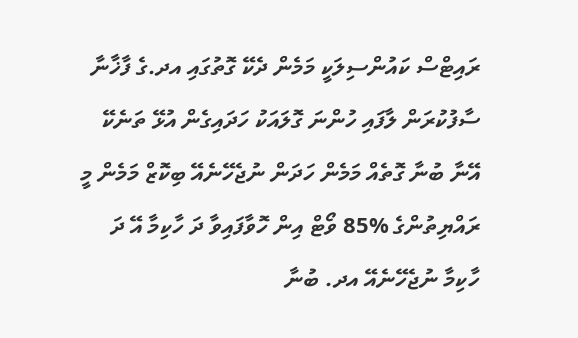ރައިޓްސް ކައުންސިލަކީ މަމެން ދެކޭ ގޮތުގައި އދ.ގެ ފާޚާނާ ސާފުކުރަން ލާފައި ހުންނަ ގޮލައަކު ހަދައިގެން އުޅޭ ތަނެކޭ އޭނާ ބުނާ ގޮތެއް މަމެން ހަދަން ނުޖެހޭނެއޭ ބިކޮޒް މަމެން މީ ރައްޔިތުންގެ %85 ވޯޓް އިން ހޮވާފައިވާ ދަ ހާކިމާ އޭ ދަ ހާކިމާ ނުޖެހޭނެއޭ އދ. ބުނާ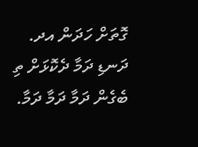ގޮތަށް ހަދަން އދ. ދަނޑި ދަމާ ދެކޮޅަށް ތި ބެގެން ދަމާ ދަމާ ދަމާ.